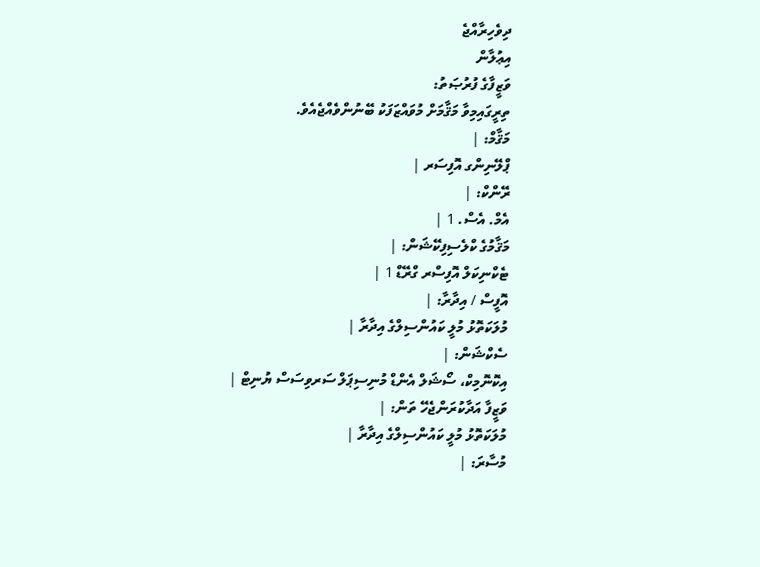ދިވެހިރާއްޖެ
އިޢުލާން
ވަޒީފާގެ ފުރުޞަތު:
ތިރީގައިމިވާ މަޤާމަށް މުވައްޒަފަކު ބޭނުންވެއްޖެއެވެ.
މަޤާމް: |
ޕްލޭނިންގ އޮފިސަރ |
ރޭންކް: |
އެމް. އެސް. 1 |
މަޤާމުގެ ކްލެސިފިކޭޝަން: |
ޓެކްނިކަލް އޮފިސްރ ގްރޭޑް 1 |
އޮފީސް / އިދާރާ: |
މުލަކަތޮޅު މުލީ ކައުންސިލްގެ އިދާރާ |
ސެކްޝަން: |
އިކޮނޮމިކް، ސޯޝަލް އެންޑް މުނިސިޕަލް ސަރވިސަސް ޔުނިޓް |
ވަޒީފާ އަދާކުރަންޖެހޭ ތަން: |
މުލަކަތޮޅު މުލީ ކައުންސިލްގެ އިދާރާ |
މުސާރަ: |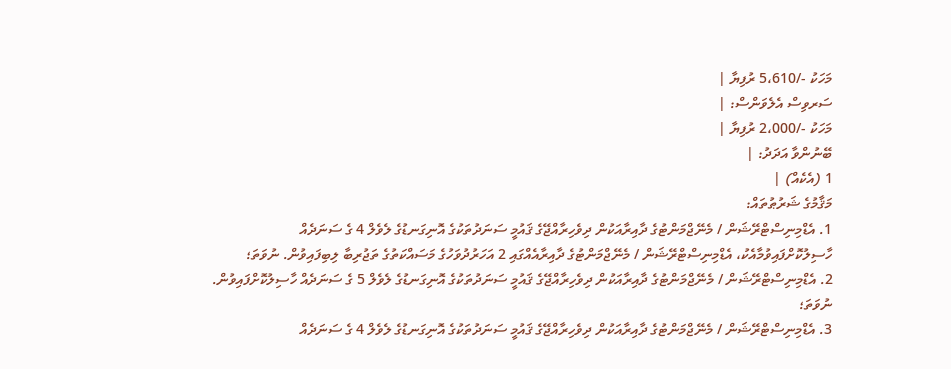މަހަކު -/5،610 ރުފިޔާ |
ސަރވިސް އެލެވަންސް: |
މަހަކު -/2،000 ރުފިޔާ |
ބޭނުންވާ އަދަދު: |
1 (އެކެއް) |
މަޤާމުގެ ޝަރުޠުތައް:
1. އެޑްމިނިސްޓްރޭޝަން / މެނޭޖްމަންޓުގެ ދާއިރާއަކުން ދިވެހިރާއްޖޭގެ ޤައުމީ ސަނަދުތަކުގެ އޮނިގަނޑުގެ ލެވެލް 4 ގެ ސަނަދެއް ހާސިލުކޮށްފައިވުމާއެކު، އެޑްމިނިސްޓްރޭޝަން / މެނޭޖްމަންޓުގެ ދާއިރާއެއްގައި 2 އަހަރުދުވަހުގެ މަސައްކަތުގެ ތަޖުރިބާ ލިބިފައިވުން. ނުވަތަ؛
2. އެޑްމިނިސްޓްރޭޝަން / މެނޭޖްމަންޓުގެ ދާއިރާއަކުން ދިވެހިރާއްޖޭގެ ޤައުމީ ސަނަދުތަކުގެ އޮނިގަނޑުގެ ލެވެލް 5 ގެ ސަނަދެއް ހާސިލުކޮށްފައިވުން. ނުވަތަ؛
3. އެޑްމިނިސްޓްރޭޝަން / މެނޭޖްމަންޓުގެ ދާއިރާއަކުން ދިވެހިރާއްޖޭގެ ޤައުމީ ސަނަދުތަކުގެ އޮނިގަނޑުގެ ލެވެލް 4 ގެ ސަނަދެއް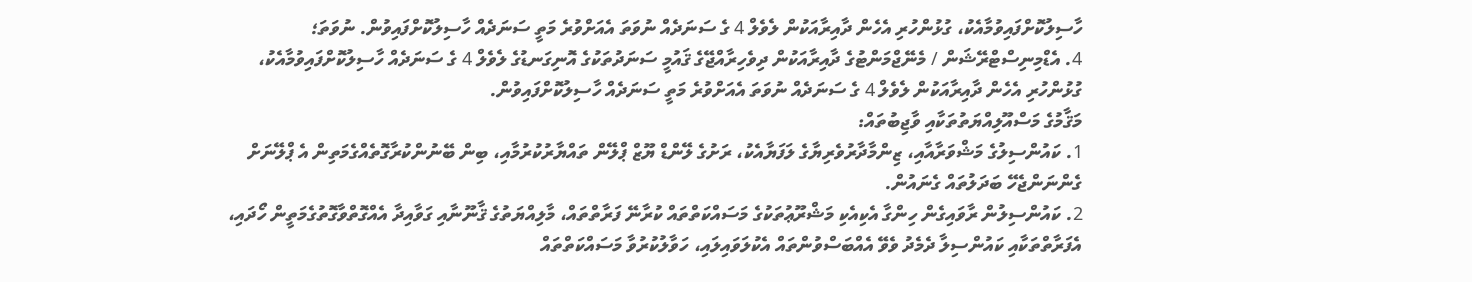ހާސިލުކޮށްފައިވުމާއެކު، ގުޅުންހުރި އެހެން ދާއިރާއަކުން ލެވެލް 4 ގެ ސަނަދެއް ނުވަތަ އެއަށްވުރެ މަތީ ސަނަދެއް ހާސިލުކޮށްފައިވުން. ނުވަތަ؛
4. އެޑްމިނިސްޓްރޭޝަން / މެނޭޖްމަންޓުގެ ދާއިރާއަކުން ދިވެހިރާއްޖޭގެ ޤައުމީ ސަނަދުތަކުގެ އޮނިގަނޑުގެ ލެވެލް 4 ގެ ސަނަދެއް ހާސިލުކޮށްފައިވުމާއެކު، ގުޅުންހުރި އެހެން ދާއިރާއަކުން ލެވެލް 4 ގެ ސަނަދެއް ނުވަތަ އެއަށްވުރެ މަތީ ސަނަދެއް ހާސިލުކޮށްފައިވުން.
މަޤާމުގެ މަސްއޫލިއްޔަތުތަކާއި ވާޖިބުތައް:
1. ކައުންސިލުގެ މަޝްވަރާއާއި، ޒިންމާދާރުވެރިޔާގެ ލަފަޔާއެކު، ރަށުގެ ލޭންޑް ޔޫޒް ޕްލޭން ތައްޔާރުކުރުމާއި، ބިން ބޭނުންކުރާގޮތެއްގެމަތިން އެ ޕްލޭނަށް ގެންނަންޖެހޭ ބަދަލުތައް ގެނައުން.
2. ކައުންސިލުން ރާވައިގެން ހިންގާ އެކިއެކި މަޝްރޫޢުތަކުގެ މަސައްކަތްތައް ކުރާނޭ ފަރާތްތައް، މާލިއްޔަތުގެ ޤާނޫނާއި ގަވާއިދާ އެއްގޮތްވާގޮތުގެމަތީން ހޯދައި، އެފަރާތްތަކާއި ކައުންސިލާ ދެމެދު ވެވޭ އެއްބަސްވުންތައް އެކުލަވައިލައި، ހަވާލުކުރުވާ މަސައްކަތްތައް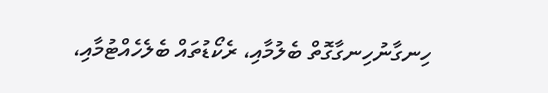ހިނގާނުހިނގާގޮތް ބެލުމާއި، ރެކޯޑުތައް ބެލެހެއްޓުމާއި،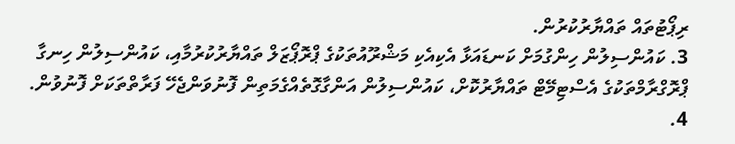ރިޕޯޓުތައް ތައްޔާރުކުރުން.
3. ކައުންސިލުން ހިންގުމަށް ކަނޑައަޅާ އެކިއެކި މަޝްރޫއުތަކުގެ ޕްރޮޕޯޒަލް ތައްޔާރުކުރުމާއި، ކައުންސިލުން ހިނގާ ޕްރޮގްރާމްތަކުގެ އެސްޓިމޭޓް ތައްޔާރުކޮށް، ކައުންސިލުން އަންގާގޮތެއްގެމަތިން ފޮނުވަންޖެހޭ ފަރާތްތަކަށް ފޮނުވުން.
4.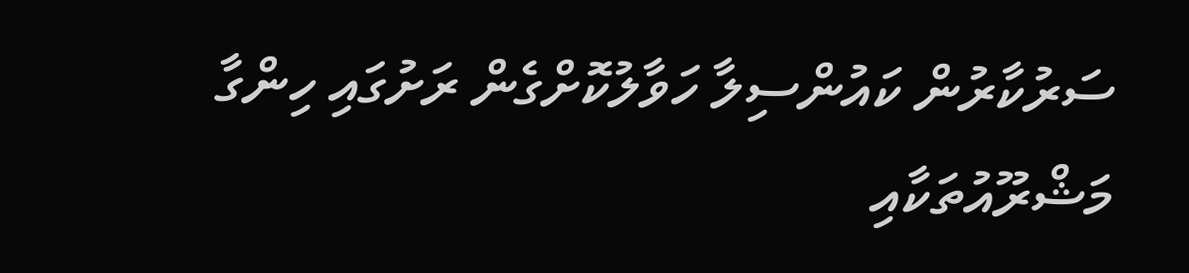ސަރުކާރުން ކައުންސިލާ ހަވާލުކޮށްގެން ރަށުގައި ހިންގާ މަޝްރޫއުތަކާއި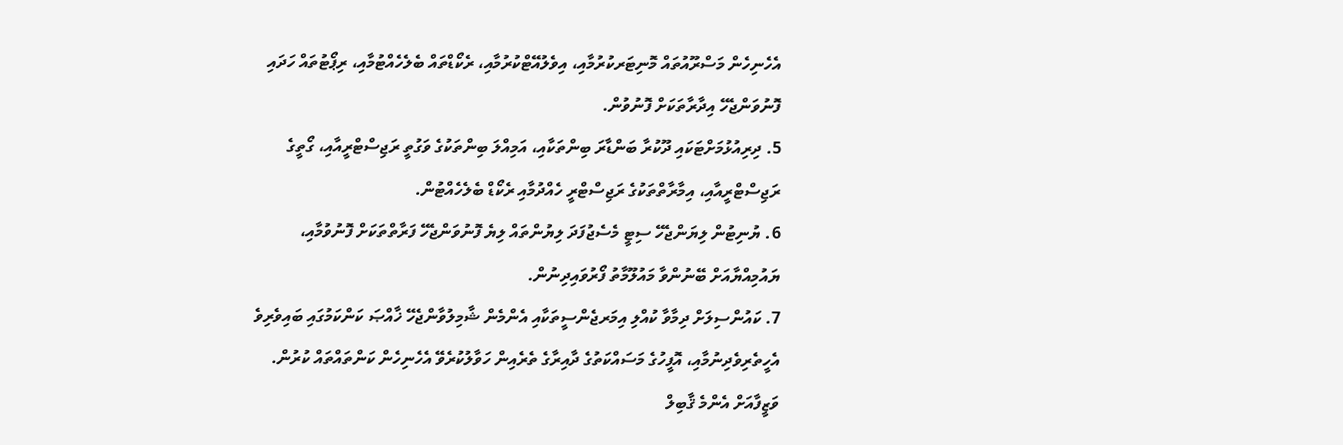އެހެނިހެން މަސްރޫއުތައް މޮނިޓަރކުރުމާއި، އިވެލުއޭޓްކުރުމާއި، ރެކޯޑްތައް ބެލެހެއްޓުމާއި، ރިޕޯޓުތައް ހަދައި ފޮނުވަންޖެހޭ އިދާރާތަކަށް ފޮނުވުން.
5. ދިރިއުޅުމަށްޓަކައި ދޫކުރާ ބަންޑާރަ ބިންތަކާއި، އަމިއްލަ ބިންތަކުގެ ވަގުތީ ރަޖިސްޓްރީއާއި، ގޯތީގެ ރަޖިސްޓްރީއާއި، އިމާރާތްތަކުގެ ރަޖިސްޓްރީ ހެއްދުމާއި ރެކޯޑް ބެލެހެއްޓުން.
6. ޔުނިޓުން ލިޔަންޖެހޭ ސިޓީ މެސެޖުފަދަ ލިޔުންތައް ލިޔެ ފޮނުވަންޖެހޭ ފަރާތްތަކަށް ފޮނުވުމާއި، ޔައުމިއްޔާއަށް ބޭނުންވާ މައުލޫމާތު ފޯރުވައިދިނުން.
7. ކައުންސިލަށް ދިމާވާ ކުއްލި އިމަރޖެންސީތަކާއި އެންމެން ޝާމިލުވާންޖެހޭ ޚާއްޞަ ކަންކަމުގައި ބައިވެރިވެ އެހީތެރިވެދިނުމާއި، އޮފީހުގެ މަސައްކަތުގެ ދާއިރާގެ ތެރެއިން ހަވާލުކުރެވޭ އެހެނިހެން ކަންތައްތައް ކުރުން.
ވަޒީފާއަށް އެންމެ ޤާބިލް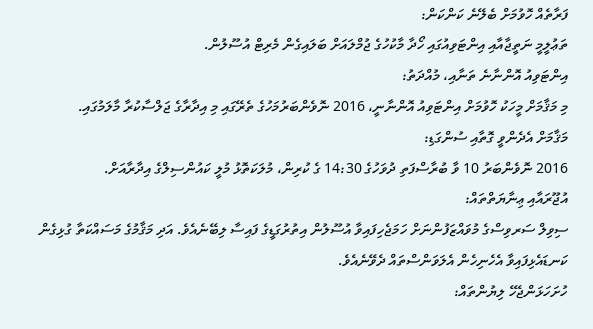ފަރާތެއް ހޮވުމަށް ބެލޭނެ ކަންކަން:
ތަޢުލީމީ ނަތީޖާއާއި އިންޓަވިއުގައި ހޯދާ މާކުހުގެ ޖުމްލައަށް ބަލައިގެން މެރިޓް އުސޫލުން.
އިންޓަވިއު އޮންނާނެ ތަނާއި، މުއްދަތު:
މި މަޤާމަށް މީހަކު ހޮވުމަށް އިންޓަވިއު އޮންނާނީ، 2016 ނޮވެންބަރުމަހުގެ ތެރޭގައި މި އިދާރާގެ ޖަލްސާކުރާ މާލަމުގައި.
މަޤާމަށް އެދެންވީ ގޮތާއި ސުންގަޑި:
2016 ނޮވެންބަރު 10 ވާ ބުރާސްފަތި ދުވަހުގެ 14:30 ގެ ކުރިން، މުލަކަތޮޅު މުލީ ކައުންސިލްގެ އިދާރާއަށް.
އުޖޫރައާއި ޢިނާޔަތްތައް:
ސިވިލް ސަރވިސްގެ މުވައްޒަފުންނަށް ހަމަޖެހިފައިވާ އުސޫލުން އިތުރުގަޑީގެ ފައިސާ ލިބޭނެއެވެ. އަދި މަޤާމުގެ މަސައްކަތާ ގުޅިގެން ކަނޑައެޅިފައިވާ އެހެނިހެން އެލަވަންސްތައް ދެވޭނެއެވެ.
ހުށަހަޅަންޖެހޭ ލިޔުންތައް: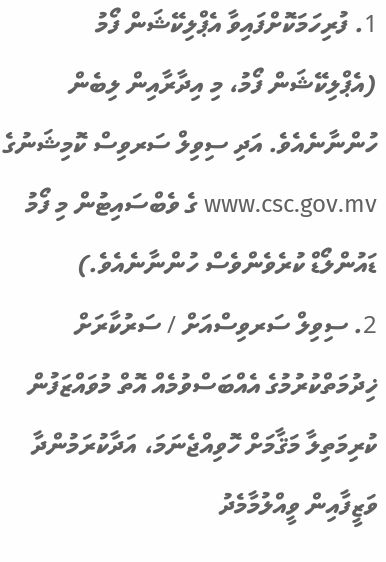1. ފުރިހަމަކޮށްފައިވާ އެޕްލިކޭޝަން ފޯމު (އެޕްލިކޭޝަން ފޯމު، މި އިދާރާއިން ލިބެން ހުންނާނެއެވެ. އަދި ސިވިލް ސަރވިސް ކޮމިޝަނުގެ www.csc.gov.mv ގެ ވެބްސައިޓުން މި ފޯމު ޑައުންލޯޑް ކުރެވެންވެސް ހުންނާނެއެވެ.)
2. ސިވިލް ސަރވިސްއަށް / ސަރުކާރަށް ޚިދުމަތްކުރުމުގެ އެއްބަސްވުމެއް އޮތް މުވައްޒަފުން ކުރިމަތިލާ މަޤާމަށް ހޮވިއްޖެނަމަ، އަދާކުރަމުންދާ ވަޒީފާއިން ވީއްލުމާމެދު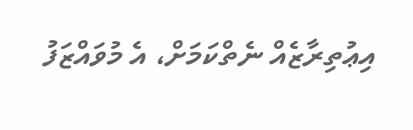އިޢުތިރާޒެއް ނެތްކަމަށް، އެ މުވައްޒަފު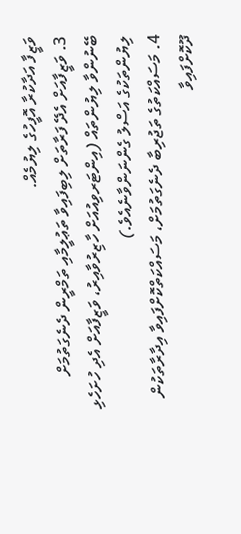ވަޒީފާ އަދާކުރާ އޮފީހުގެ ލިޔުމެއް.
3. ވަޒީފާއަށް އެދޭ ފަރާތަށް ލިބިފައިވާ ތަޢުލީމާއި ތަމްރީން ދެނެގަތުމަށް ބޭނުންވާ ލިޔުންތައް (އިންޓަރވިއުއަށް ހާޒިރުވާއިރު، ވަޒީފާއަށް އެދި ހުށަހެޅި ލިޔުންތަކުގެ އަސްލު ގެންނަންވާނެއެވެ.)
4. މަސައްކަތުގެ ތަޖުރިބާ ދެނެގަތުމަށް، މަސައްކަތްކޮށްފައިވާ އިދާރާތަކުން ދޫކޮށްފައިވާ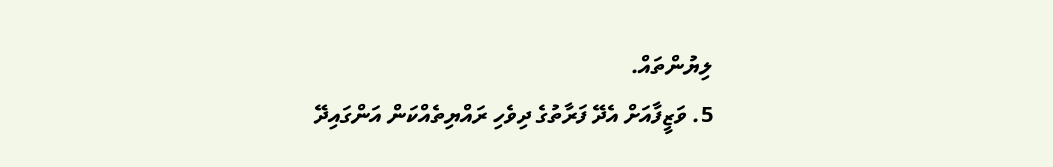ލިޔުންތައް.
5. ވަޒީފާއަށް އެދޭ ފަރާތުގެ ދިވެހި ރައްޔިތެއްކަން އަންގައިދޭ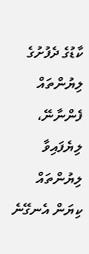ކާޑުގެ ދެފުށުގެ ލިޔުންތައް ފެންނާނޭ، ލިޔެފައިވާ ލިޔުންތައް ކިޔަން އެނގޭނެ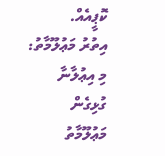ކޮޕީއެއް.
އިތުރު މަޢުލޫމާތު:
މި އިޢުލާނާ ގުޅިގެން މަޢުލޫމާތު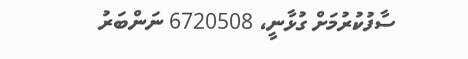ސާފުކުރުމަށް ގުޅާނީ، 6720508 ނަންބަރު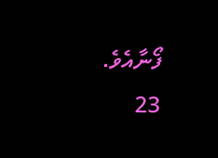ފޯނާއެވެ.
23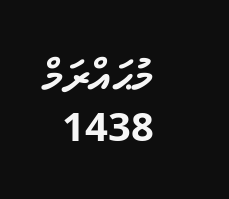މުޙައްރަމް 1438